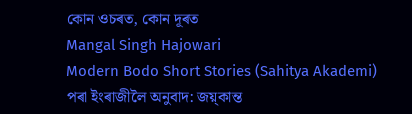কোন ওচৰত, কোন দূৰত
Mangal Singh Hajowari
Modern Bodo Short Stories (Sahitya Akademi)
পৰা ইংৰাজীলৈ অনুবাদ: জয়্কান্ত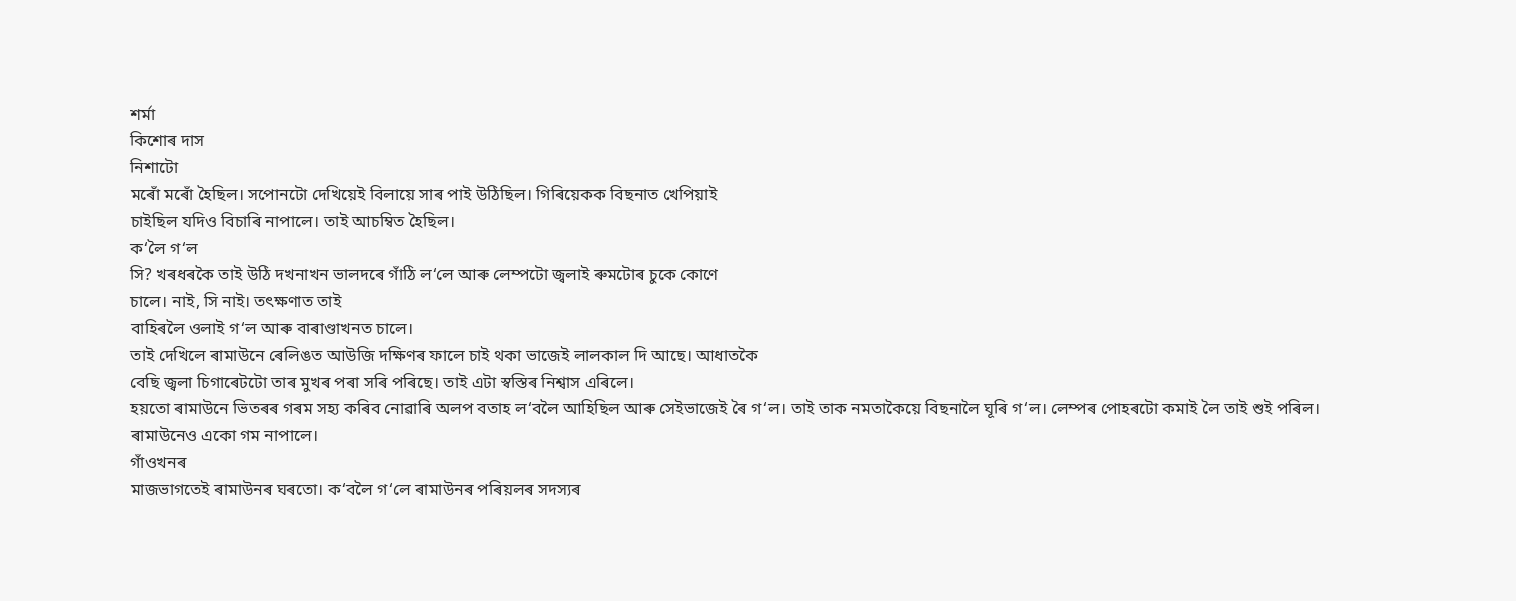শৰ্মা
কিশোৰ দাস
নিশাটো
মৰোঁ মৰোঁ হৈছিল। সপোনটো দেখিয়েই বিলায়ে সাৰ পাই উঠিছিল। গিৰিয়েকক বিছনাত খেপিয়াই
চাইছিল যদিও বিচাৰি নাপালে। তাই আচম্বিত হৈছিল।
ক‘লৈ গ‘ল
সি? খৰধৰকৈ তাই উঠি দখনাখন ভালদৰে গাঁঠি ল‘লে আৰু লেম্পটো জ্বলাই ৰুমটোৰ চুকে কোণে
চালে। নাই, সি নাই। তৎক্ষণাত তাই
বাহিৰলৈ ওলাই গ‘ল আৰু বাৰাণ্ডাখনত চালে।
তাই দেখিলে ৰামাউনে ৰেলিঙত আউজি দক্ষিণৰ ফালে চাই থকা ভাজেই লালকাল দি আছে। আধাতকৈ
বেছি জ্বলা চিগাৰেটটো তাৰ মুখৰ পৰা সৰি পৰিছে। তাই এটা স্বস্তিৰ নিশ্বাস এৰিলে।
হয়তো ৰামাউনে ভিতৰৰ গৰম সহ্য কৰিব নোৱাৰি অলপ বতাহ ল‘বলৈ আহিছিল আৰু সেইভাজেই ৰৈ গ‘ল। তাই তাক নমতাকৈয়ে বিছনালৈ ঘূৰি গ‘ল। লেম্পৰ পোহৰটো কমাই লৈ তাই শুই পৰিল।
ৰামাউনেও একো গম নাপালে।
গাঁওখনৰ
মাজভাগতেই ৰামাউনৰ ঘৰতো। ক‘বলৈ গ‘লে ৰামাউনৰ পৰিয়লৰ সদস্যৰ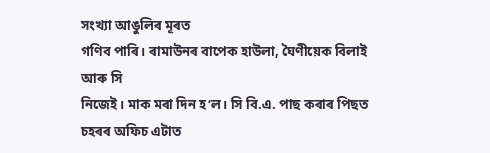সংখ্যা আঙুলিৰ মূৰত
গণিব পাৰি। ৰামাউনৰ বাপেক হাউলা, ঘৈণীয়েক বিলাই আৰু সি
নিজেই। মাক মৰা দিন হ‘ল। সি বি.এ. পাছ কৰাৰ পিছত
চহৰৰ অফিচ এটাত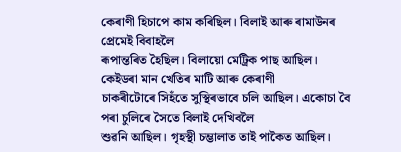কেৰাণী হিচাপে কাম কৰিছিল। বিলাই আৰু ৰামাউনৰ প্ৰেমেই বিবাহলৈ
ৰূপান্তৰিত হৈছিল। বিলায়ো মেট্ৰিক পাছ আছিল। কেইডৰা মান খেতিৰ মাটি আৰু কেৰাণী
চাকৰীটোৰে সিহঁতে সুস্থিৰভাবে চলি আছিল। একোচা বৈ পৰা চুলিৰে সৈতে বিলাই দেখিবলৈ
শুৱনি আছিল। গৃহস্থী চম্ভালাত তাই পাকৈত আছিল।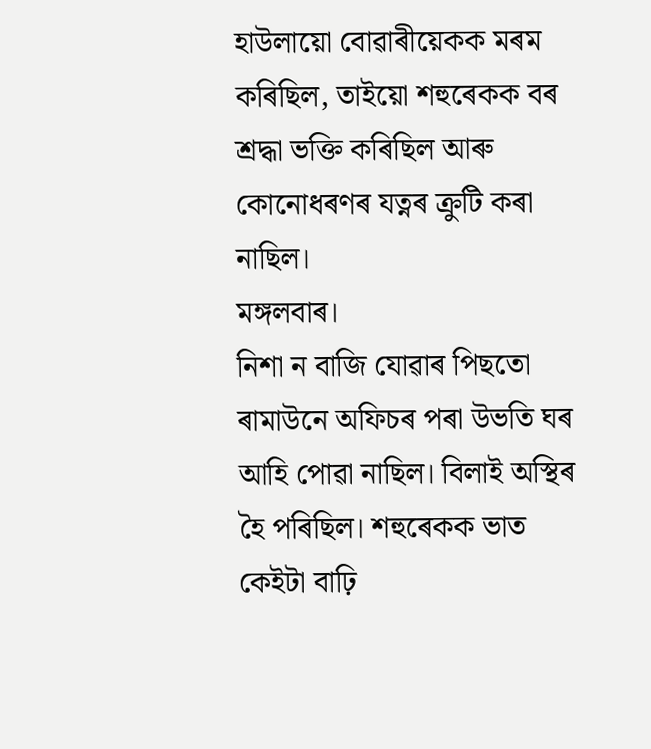হাউলায়ো বোৱাৰীয়েকক মৰম কৰিছিল, তাইয়ো শহুৰেকক বৰ শ্ৰদ্ধা ভক্তি কৰিছিল আৰু
কোনোধৰণৰ যত্নৰ ক্ৰুটি কৰা নাছিল।
মঙ্গলবাৰ।
নিশা ন বাজি যোৱাৰ পিছতো ৰামাউনে অফিচৰ পৰা উভতি ঘৰ আহি পোৱা নাছিল। বিলাই অস্থিৰ
হৈ পৰিছিল। শহুৰেকক ভাত কেইটা বাঢ়ি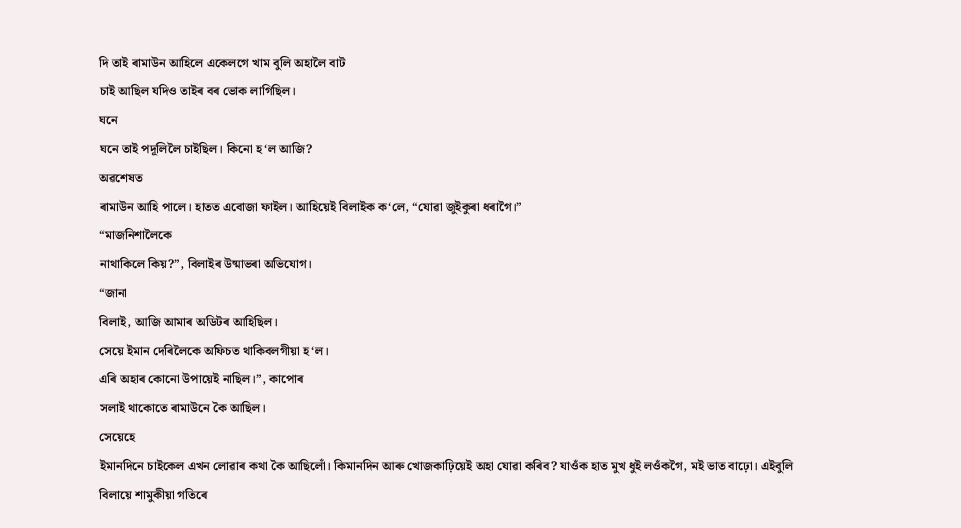দি তাই ৰামাউন আহিলে একেলগে খাম বুলি অহালৈ বাট
চাই আছিল যদিও তাইৰ বৰ ভোক লাগিছিল।
ঘনে
ঘনে তাই পদূলিলৈ চাইছিল। কিনো হ‘ল আজি?
অৱশেষত
ৰামাউন আহি পালে। হাতত এবোজা ফাইল। আহিয়েই বিলাইক ক‘লে, “যোৱা জুইকুৰা ধৰাগৈ।”
“মাজনিশালৈকে
নাথাকিলে কিয়?”, বিলাইৰ উষ্মাভৰা অভিযোগ।
“জানা
বিলাই, আজি আমাৰ অডিটৰ আহিছিল।
সেয়ে ইমান দেৰিলৈকে অফিচত থাকিবলগীয়া হ‘ল।
এৰি অহাৰ কোনো উপায়েই নাছিল।”, কাপোৰ
সলাই থাকোতে ৰামাউনে কৈ আছিল।
সেয়েহে
ইমানদিনে চাইকেল এখন লোৱাৰ কথা কৈ আছিলোঁ। কিমানদিন আৰু খোজকাঢ়িয়েই অহা যোৱা কৰিব? যাওঁক হাত মুখ ধুই লওঁকগৈ, মই ভাত বাঢ়ো। এইবুলি বিলায়ে শামুকীয়া গতিৰে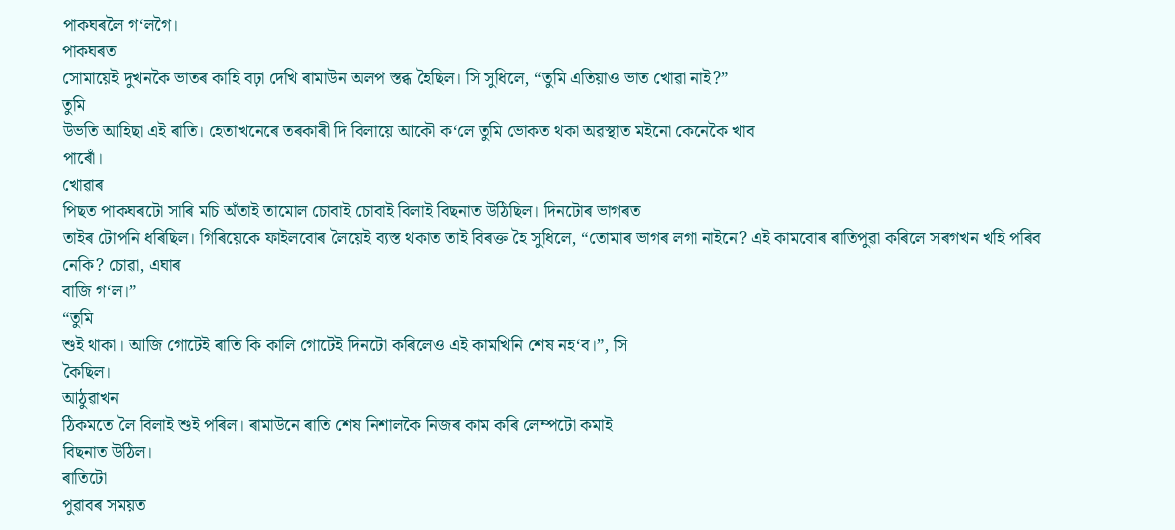পাকঘৰলৈ গ‘লগৈ।
পাকঘৰত
সোমায়েই দুখনকৈ ভাতৰ কাহি বঢ়া দেখি ৰামাউন অলপ স্তব্ধ হৈছিল। সি সুধিলে, “তুমি এতিয়াও ভাত খোৱা নাই?”
তুমি
উভতি আহিছা এই ৰাতি। হেতাখনেৰে তৰকাৰী দি বিলায়ে আকৌ ক‘লে তুমি ভোকত থকা অৱস্থাত মইনো কেনেকৈ খাব
পাৰোঁ।
খোৱাৰ
পিছত পাকঘৰটো সাৰি মচি অঁতাই তামোল চোবাই চোবাই বিলাই বিছনাত উঠিছিল। দিনটোৰ ভাগৰত
তাইৰ টোপনি ধৰিছিল। গিৰিয়েকে ফাইলবোৰ লৈয়েই ব্যস্ত থকাত তাই বিৰক্ত হৈ সুধিলে, “তোমাৰ ভাগৰ লগা নাইনে? এই কামবোৰ ৰাতিপুৱা কৰিলে সৰগখন খহি পৰিব
নেকি? চোৱা, এঘাৰ
বাজি গ‘ল।”
“তুমি
শুই থাকা। আজি গোটেই ৰাতি কি কালি গোটেই দিনটো কৰিলেও এই কামখিনি শেষ নহ‘ব।”, সি
কৈছিল।
আঠুৱাখন
ঠিকমতে লৈ বিলাই শুই পৰিল। ৰামাউনে ৰাতি শেষ নিশালকৈ নিজৰ কাম কৰি লেম্পটো কমাই
বিছনাত উঠিল।
ৰাতিটো
পুৱাবৰ সময়ত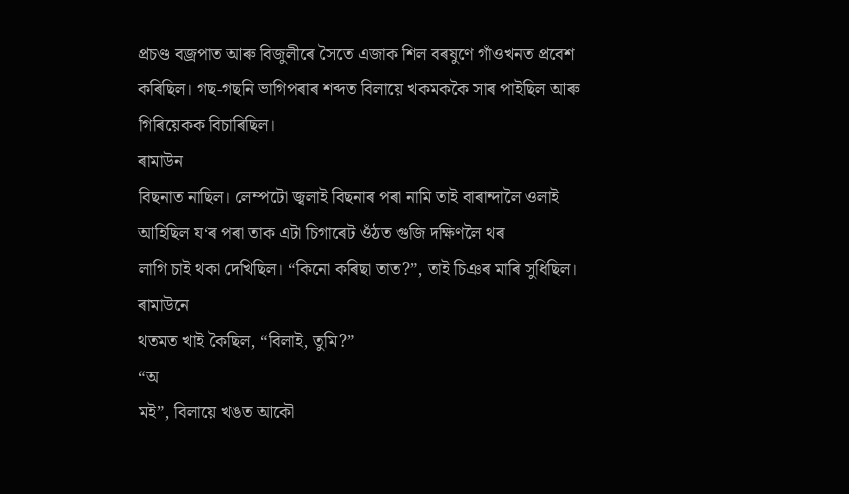প্ৰচণ্ড বজ্ৰপাত আৰু বিজুলীৰে সৈতে এজাক শিল বৰষুণে গাঁওখনত প্ৰবেশ
কৰিছিল। গছ-গছনি ভাগিপৰাৰ শব্দত বিলায়ে খকমককৈ সাৰ পাইছিল আৰু গিৰিয়েকক বিচাৰিছিল।
ৰামাউন
বিছনাত নাছিল। লেম্পটো জ্বলাই বিছনাৰ পৰা নামি তাই বাৰান্দালৈ ওলাই আহিছিল য‘ৰ পৰা তাক এটা চিগাৰেট ওঁঠত গুজি দক্ষিণলৈ থৰ
লাগি চাই থকা দেখিছিল। “কিনো কৰিছা তাত?”, তাই চিঞৰ মাৰি সুধিছিল।
ৰামাউনে
থতমত খাই কৈছিল, “বিলাই, তুমি?”
“অ
মই”, বিলায়ে খঙত আকৌ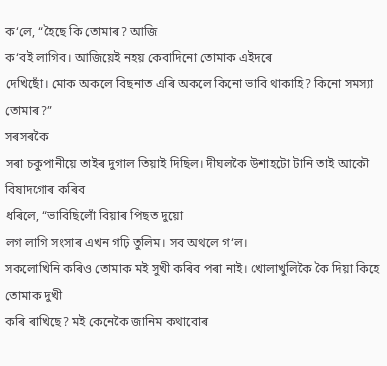ক‘লে, “হৈছে কি তোমাৰ? আজি
ক‘বই লাগিব। আজিয়েই নহয় কেবাদিনো তোমাক এইদৰে
দেখিছোঁ। মোক অকলে বিছনাত এৰি অকলে কিনো ভাবি থাকাহি? কিনো সমস্যা তোমাৰ?”
সৰসৰকৈ
সৰা চকুপানীয়ে তাইৰ দুগাল তিয়াই দিছিল। দীঘলকৈ উশাহটো টানি তাই আকৌ বিষাদগোৰ কৰিব
ধৰিলে, “ভাবিছিলোঁ বিয়াৰ পিছত দুয়ো
লগ লাগি সংসাৰ এখন গঢ়ি তুলিম। সব অথলে গ‘ল।
সকলোখিনি কৰিও তোমাক মই সুখী কৰিব পৰা নাই। খোলাখুলিকৈ কৈ দিয়া কিহে তোমাক দুখী
কৰি ৰাখিছে? মই কেনেকৈ জানিম কথাবোৰ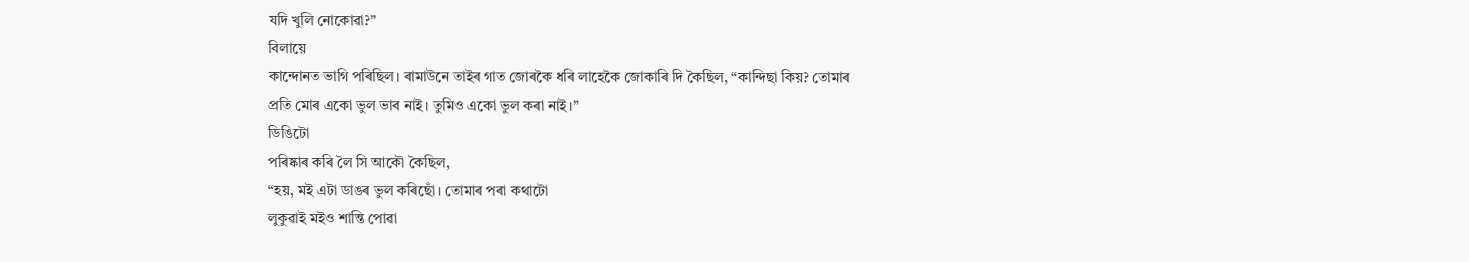যদি খুলি নোকোৱা?”
বিলায়ে
কান্দোনত ভাগি পৰিছিল। ৰামাউনে তাইৰ গাত জোৰকৈ ধৰি লাহেকৈ জোকাৰি দি কৈছিল, “কান্দিছা কিয়? তোমাৰ
প্ৰতি মোৰ একো ভুল ভাব নাই। তুমিও একো ভুল কৰা নাই।”
ডিঙিটো
পৰিষ্কাৰ কৰি লৈ সি আকৌ কৈছিল,
“হয়, মই এটা ডাঙৰ ভুল কৰিছোঁ। তোমাৰ পৰা কথাটো
লুকুৱাই মইও শান্তি পোৱা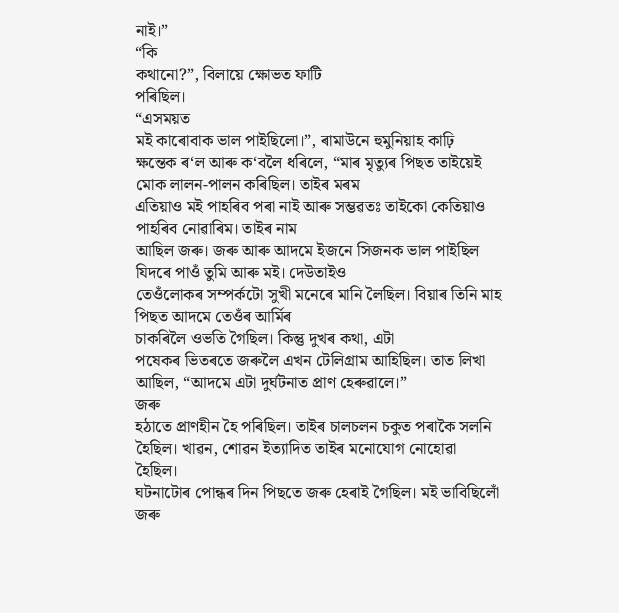নাই।”
“কি
কথানো?”, বিলায়ে ক্ষোভত ফাটি
পৰিছিল।
“এসময়ত
মই কাৰোবাক ভাল পাইছিলো।”, ৰামাউনে হুমুনিয়াহ কাঢ়ি
ক্ষন্তেক ৰ‘ল আৰু ক‘বলৈ ধৰিলে, “মাৰ মৃত্যুৰ পিছত তাইয়েই মোক লালন-পালন কৰিছিল। তাইৰ মৰম
এতিয়াও মই পাহৰিব পৰা নাই আৰু সম্ভৱতঃ তাইকো কেতিয়াও পাহৰিব নোৱাৰিম। তাইৰ নাম
আছিল জৰু। জৰু আৰু আদমে ইজনে সিজনক ভাল পাইছিল যিদৰে পাওঁ তুমি আৰু মই। দেউতাইও
তেওঁলোকৰ সম্পৰ্কটো সুখী মনেৰে মানি লৈছিল। বিয়াৰ তিনি মাহ পিছত আদমে তেওঁৰ আৰ্মিৰ
চাকৰিলৈ ওভতি গৈছিল। কিন্তু দুখৰ কথা, এটা
পষেকৰ ভিতৰতে জৰুলৈ এখন টেলিগ্ৰাম আহিছিল। তাত লিখা আছিল, “আদমে এটা দুৰ্ঘটনাত প্ৰাণ হেৰুৱালে।”
জৰু
হঠাতে প্ৰাণহীন হৈ পৰিছিল। তাইৰ চালচলন চকুত পৰাকৈ সলনি হৈছিল। খাৱন, শোৱন ইত্যাদিত তাইৰ মনোযোগ নোহোৱা হৈছিল।
ঘটনাটোৰ পোন্ধৰ দিন পিছতে জৰু হেৰাই গৈছিল। মই ভাবিছিলোঁ জৰু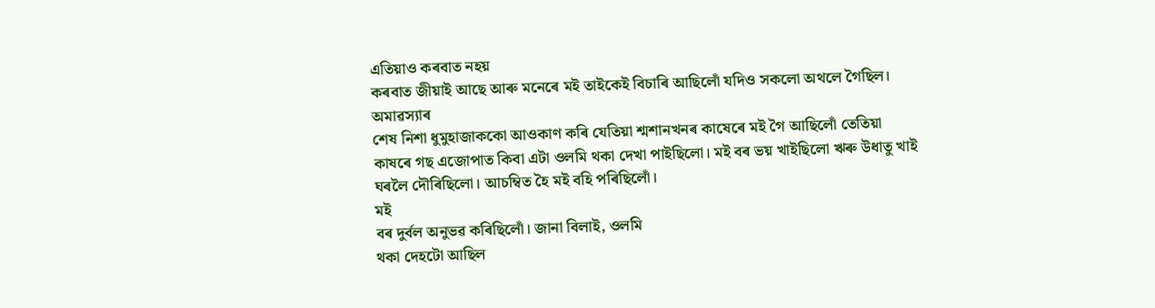এতিয়াও কৰবাত নহয়
কৰবাত জীয়াই আছে আৰু মনেৰে মই তাইকেই বিচাৰি আছিলোঁ যদিও সকলো অথলে গৈছিল।
অমাৱস্যাৰ
শেষ নিশা ধুমুহাজাককো আওকাণ কৰি যেতিয়া শ্মশানখনৰ কাষেৰে মই গৈ আছিলোঁ তেতিয়া
কাষৰে গছ এজোপাত কিবা এটা ওলমি থকা দেখা পাইছিলো। মই বৰ ভয় খাইছিলো ঋৰু উধাতু খাই
ঘৰলৈ দৌৰিছিলো। আচম্বিত হৈ মই বহি পৰিছিলোঁ।
মই
বৰ দুৰ্বল অনুভৱ কৰিছিলোঁ। জানা বিলাই, ওলমি
থকা দেহটো আছিল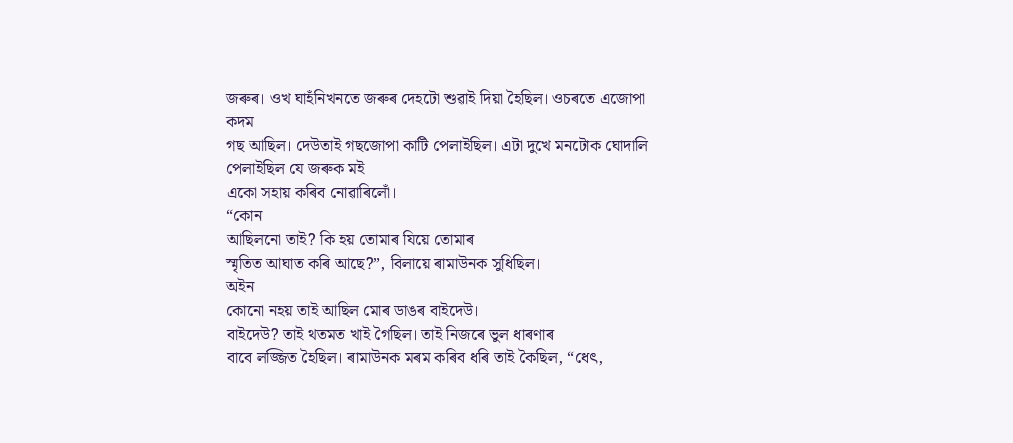জৰুৰ। ওখ ঘাহঁনিখনতে জৰুৰ দেহটো শুৱাই দিয়া হৈছিল। ওচৰতে এজোপা কদম
গছ আছিল। দেউতাই গছজোপা কাটি পেলাইছিল। এটা দুখে মনটোক ঘোদালি পেলাইছিল যে জৰুক মই
একো সহায় কৰিব নোৱাৰিলোঁ।
“কোন
আছিলনো তাই? কি হয় তোমাৰ যিয়ে তোমাৰ
স্মৃতিত আঘাত কৰি আছে?”, বিলায়ে ৰামাউনক সুধিছিল।
অইন
কোনো নহয় তাই আছিল মোৰ ডাঙৰ বাইদেউ।
বাইদেউ? তাই থতমত খাই গৈছিল। তাই নিজৰে ভুল ধাৰণাৰ
বাবে লজ্জিত হৈছিল। ৰামাউনক মৰম কৰিব ধৰি তাই কৈছিল, “ধেৎ,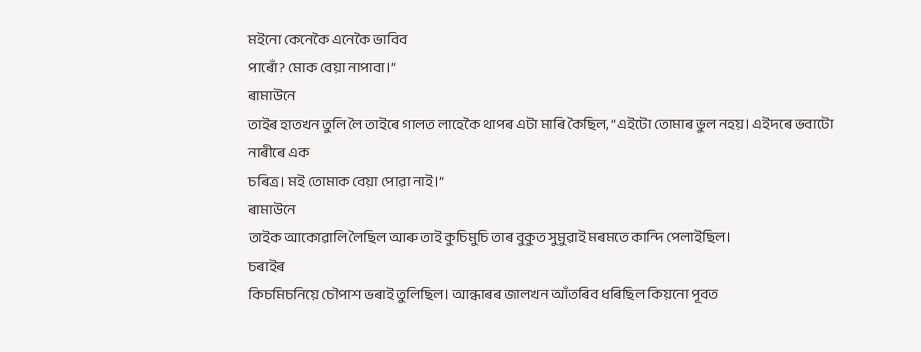মইনো কেনেকৈ এনেকৈ ভাবিব
পাৰোঁ? মোক বেয়া নাপাবা।”
ৰামাউনে
তাইৰ হাতখন তুলি লৈ তাইৰে গালত লাহেকৈ থাপৰ এটা মাৰি কৈছিল, “এইটো তোমাৰ ভুল নহয়। এইদৰে ভবাটো নাৰীৰে এক
চৰিত্ৰ। মই তোমাক বেয়া পোৱা নাই।”
ৰামাউনে
তাইক আকোৱালি লৈছিল আৰু তাই কুচিমুচি তাৰ বুকুত সুমুৱাই মৰমতে কান্দি পেলাইছিল।
চৰাইৰ
কিচমিচনিয়ে চৌপাশ ভৰাই তুলিছিল। আন্ধাৰৰ জালখন আঁতৰিব ধৰিছিল কিয়নো পূবত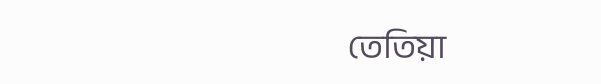তেতিয়া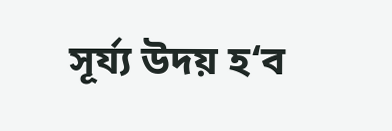সূৰ্য্য উদয় হ‘ব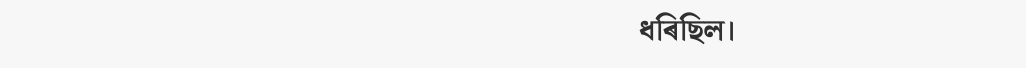ধৰিছিল।